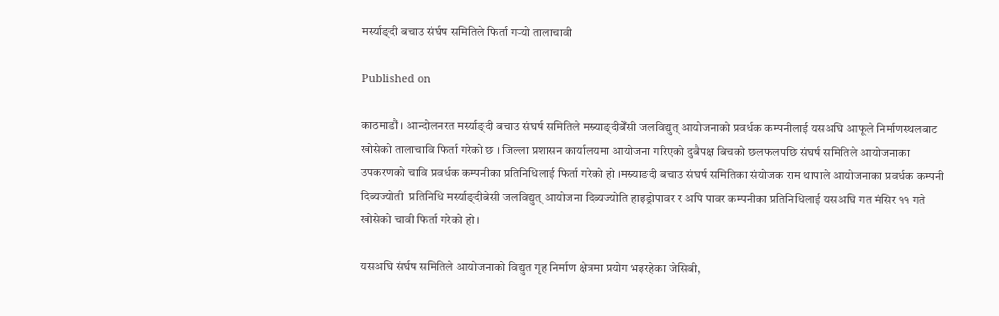मर्स्याङ्दी बचाउ संर्घष समितिले फिर्ता गर्‍यो तालाचावी

Published on

काठमाडौं । आन्दोलनरत मर्स्याङ्दी बचाउ संघर्ष समितिले मस्र्याङ्दीबेँसी जलविद्युत् आयोजनाको प्रवर्धक कम्पनीलाई यसअघि आफूले निर्माणस्थलबाट खोसेको तालाचावि फिर्ता गरेको छ । जिल्ला प्रशासन कार्यालयमा आयोजना गरिएको दुबैपक्ष बिचको छलफलपछि संघर्ष समितिले आयोजनाका उपकरणको चावि प्रवर्धक कम्पनीका प्रतिनिधिलाई फिर्ता गरेको हो ।मस्र्याङदी बचाउ संघर्ष समितिका संयोजक राम थापाले आयोजनाका प्रवर्धक कम्पनी दिब्यज्योती  प्रतिनिधि मर्स्याङ्दीबेसी जलविद्युत् आयोजना दिब्यज्योति हाइड्रोपावर र अपि पावर कम्पनीका प्रतिनिधिलाई यसअघि गत मंसिर ११ गते खोसेको चावी फिर्ता गरेको हो ।

यसअघि संर्घष समितिले आयोजनाको विद्युत गृह निर्माण क्षेत्रमा प्रयोग भइरहेका जेसिबी,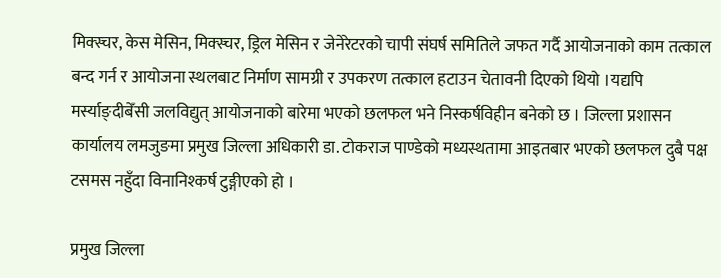मिक्स्चर, केस मेसिन, मिक्स्चर, ड्रिल मेसिन र जेनेरेटरको चापी संघर्ष समितिले जफत गर्दै आयोजनाको काम तत्काल बन्द गर्न र आयोजना स्थलबाट निर्माण सामग्री र उपकरण तत्काल हटाउन चेतावनी दिएको थियो ।यद्यपि मर्स्याङ्दीबेँसी जलविद्युत् आयोजनाको बारेमा भएको छलफल भने निस्कर्षविहीन बनेको छ । जिल्ला प्रशासन कार्यालय लमजुङमा प्रमुख जिल्ला अधिकारी डा. टोकराज पाण्डेको मध्यस्थतामा आइतबार भएको छलफल दुबै पक्ष टसमस नहुँदा विनानिश्कर्ष टुङ्गीएको हो ।

प्रमुख जिल्ला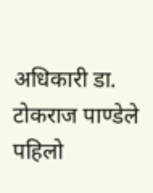अधिकारी डा. टोकराज पाण्डेले पहिलो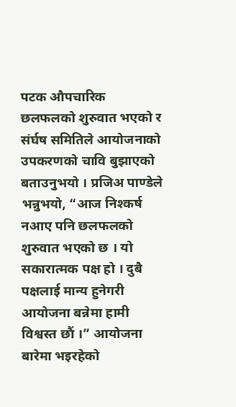पटक औपचारिक छलफलको शुरुवात भएको र संर्घष समितिले आयोजनाको उपकरणको चावि बुझाएको बताउनुभयो । प्रजिअ पाण्डेले भन्नुभयो, “आज निश्कर्ष नआए पनि छलफलको शुरुवात भएको छ । यो सकारात्मक पक्ष हो । दुबै पक्षलाई मान्य हुनेगरी आयोजना बन्नेमा हामी विश्वस्त छौं ।” आयोजना बारेमा भइरहेको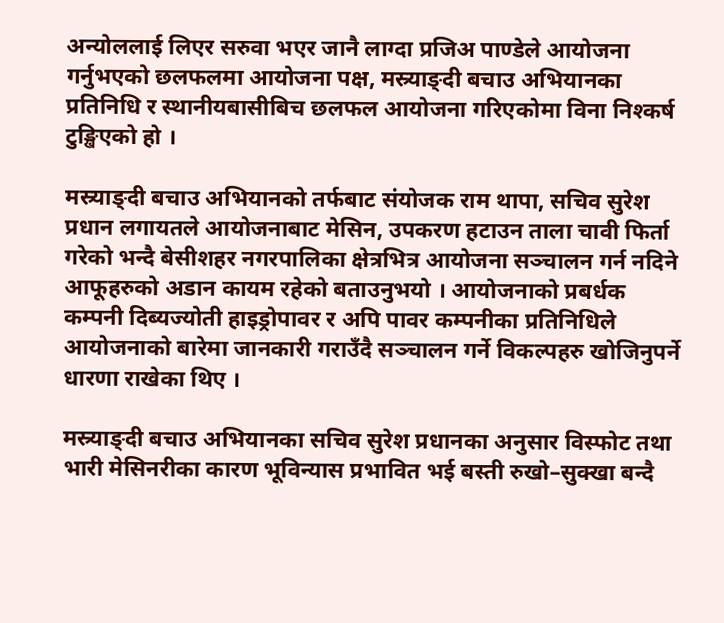अन्योललाई लिएर सरुवा भएर जानै लाग्दा प्रजिअ पाण्डेले आयोजना गर्नुभएको छलफलमा आयोजना पक्ष, मस्र्याङ्दी बचाउ अभियानका प्रतिनिधि र स्थानीयबासीबिच छलफल आयोजना गरिएकोमा विना निश्कर्ष टुङ्खिएको हो ।

मस्र्याङ्दी बचाउ अभियानको तर्फबाट संयोजक राम थापा, सचिव सुरेश प्रधान लगायतले आयोजनाबाट मेसिन, उपकरण हटाउन ताला चावी फिर्ता गरेको भन्दै बेसीशहर नगरपालिका क्षेत्रभित्र आयोजना सञ्चालन गर्न नदिने आफूहरुको अडान कायम रहेको बताउनुभयो । आयोजनाको प्रबर्धक कम्पनी दिब्यज्योती हाइड्रोपावर र अपि पावर कम्पनीका प्रतिनिधिले आयोजनाको बारेमा जानकारी गराउँदै सञ्चालन गर्ने विकल्पहरु खोजिनुपर्ने धारणा राखेका थिए ।

मस्र्याङ्दी बचाउ अभियानका सचिव सुरेश प्रधानका अनुसार विस्फोट तथा भारी मेसिनरीका कारण भूविन्यास प्रभावित भई बस्ती रुखो–सुक्खा बन्दै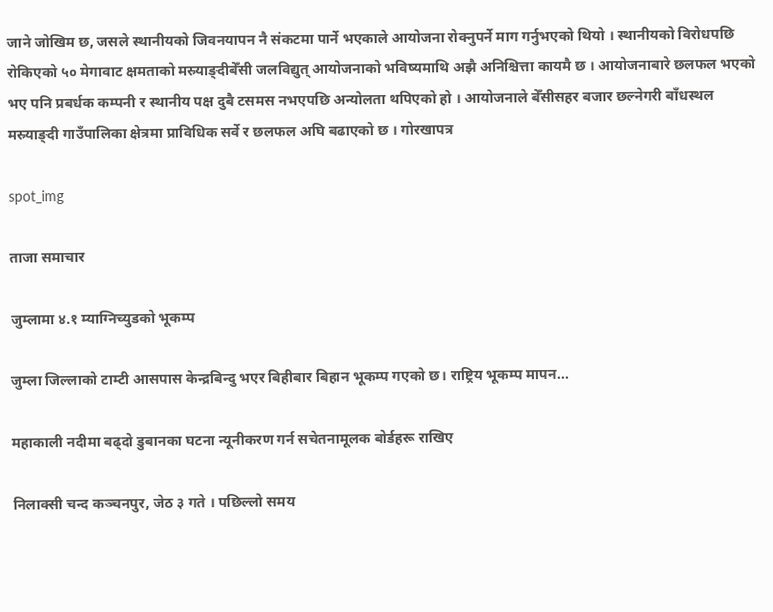जाने जोखिम छ, जसले स्थानीयको जिवनयापन नै संकटमा पार्ने भएकाले आयोजना रोक्नुपर्ने माग गर्नुभएको थियो । स्थानीयको विरोधपछि रोकिएको ५० मेगावाट क्षमताको मस्र्याङ्दीबेँसी जलविद्युत् आयोजनाको भविष्यमाथि अझै अनिश्चित्ता कायमै छ । आयोजनाबारे छलफल भएको भए पनि प्रबर्धक कम्पनी र स्थानीय पक्ष दुबै टसमस नभएपछि अन्योलता थपिएको हो । आयोजनाले बेँसीसहर बजार छल्नेगरी बाँधस्थल मस्र्याङ्दी गाउँपालिका क्षेत्रमा प्राविधिक सर्वे र छलफल अघि बढाएको छ । गोरखापत्र

spot_img

ताजा समाचार

जुम्लामा ४.१ म्याग्निच्युडको भूकम्प

जुम्ला जिल्लाको टाम्टी आसपास केन्द्रबिन्दु भएर बिहीबार बिहान भूकम्प गएको छ। राष्ट्रिय भूकम्प मापन...

महाकाली नदीमा बढ्दो डुबानका घटना न्यूनीकरण गर्न सचेतनामूलक बोर्डहरू राखिए

निलाक्सी चन्द कञ्चनपुर, जेठ ३ गते । पछिल्लो समय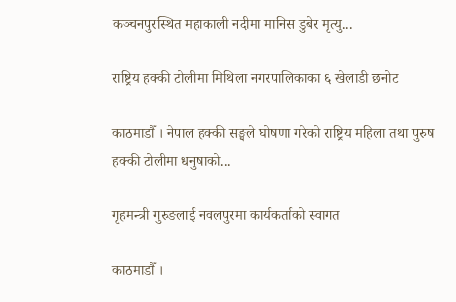कञ्चनपुरस्थित महाकाली नदीमा मानिस डुबेर मृत्यु...

राष्ट्रिय हक्की टोलीमा मिथिला नगरपालिकाका ६ खेलाडी छनोट

काठमाडौँ । नेपाल हक्की सङ्घले घोषणा गरेको राष्ट्रिय महिला तथा पुरुष हक्की टोलीमा धनुषाको...

गृहमन्त्री गुरुङलाई नवलपुरमा कार्यकर्ताको स्वागत

काठमाडौँ ।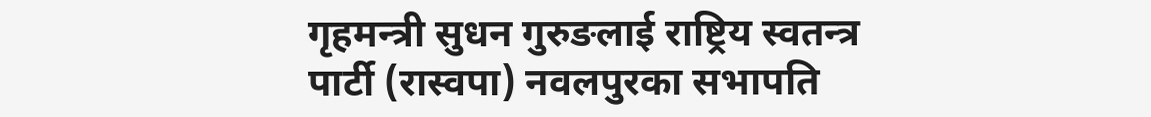गृहमन्त्री सुधन गुरुङलाई राष्ट्रिय स्वतन्त्र पार्टी (रास्वपा) नवलपुरका सभापति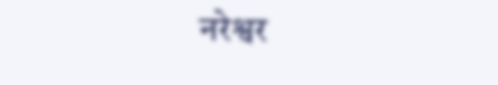नरेश्वर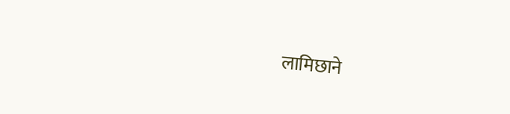लामिछाने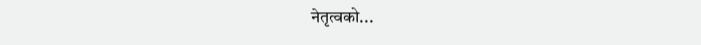नेतृत्वको...